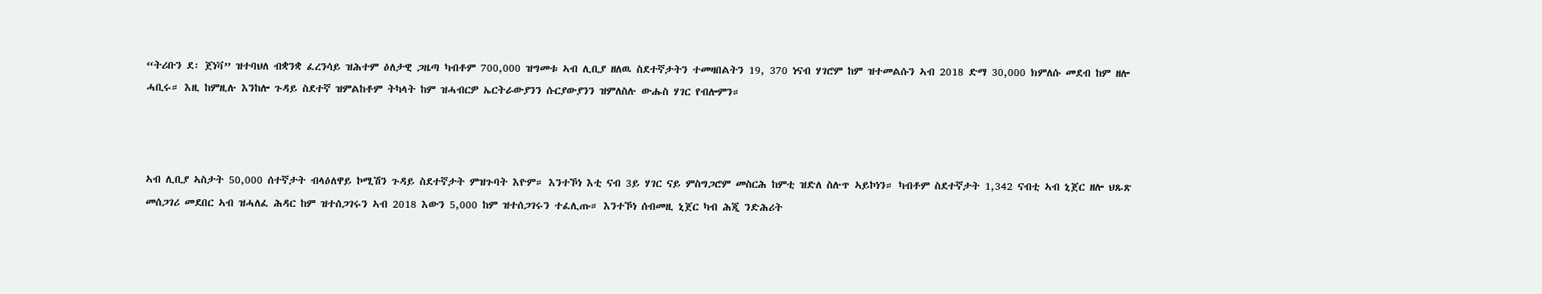“ትሪቡን ደ፡ ጀነቫ” ዝተባህለ ብቋንቋ ፈረንሳይ ዝሕተም ዕለታዊ ጋዜጣ ካብቶም 700,000 ዝግመቱ ኣብ ሊቢያ ዘለዉ ስደተኛታትን ተመዛበልትን 19, 370 ነናብ ሃገሮም ከም ዝተመልሱን ኣብ 2018 ድማ 30,000 ክምለሱ መደብ ከም ዘሎ ሓቢሩ። እዚ ከምዚሉ እንከሎ ጉዳይ ስደተኛ ዝምልከቶም ትካላት ከም ዝሓብርዎ ኤርትራውያንን ሱርያውያንን ዝምለስሉ ውሑስ ሃገር የብሎምን።



ኣብ ሊቢያ ኣስታት 50,000 ሰተኛታት ብላዕለዋይ ኮሚሽን ጉዳይ ስደተኛታት ምዝጉባት እዮም። እንተኾነ እቲ ናብ 3ይ ሃገር ናይ ምስግጋሮም መስርሕ ከምቲ ዝድለ ስሉጥ ኣይኮነን። ካብቶም ስደተኛታት 1,342 ናብቲ ኣብ ኒጀር ዘሎ ህጹጽ መሰጋገሪ መደበር ኣብ ዝሓለፈ ሕዳር ከም ዝተሰጋገሩን ኣብ 2018 እውን 5,000 ከም ዝተሰጋገሩን ተፈሊጡ። እንተኾነ ሰብመዚ ኒጀር ካብ ሕጂ ንድሕሪት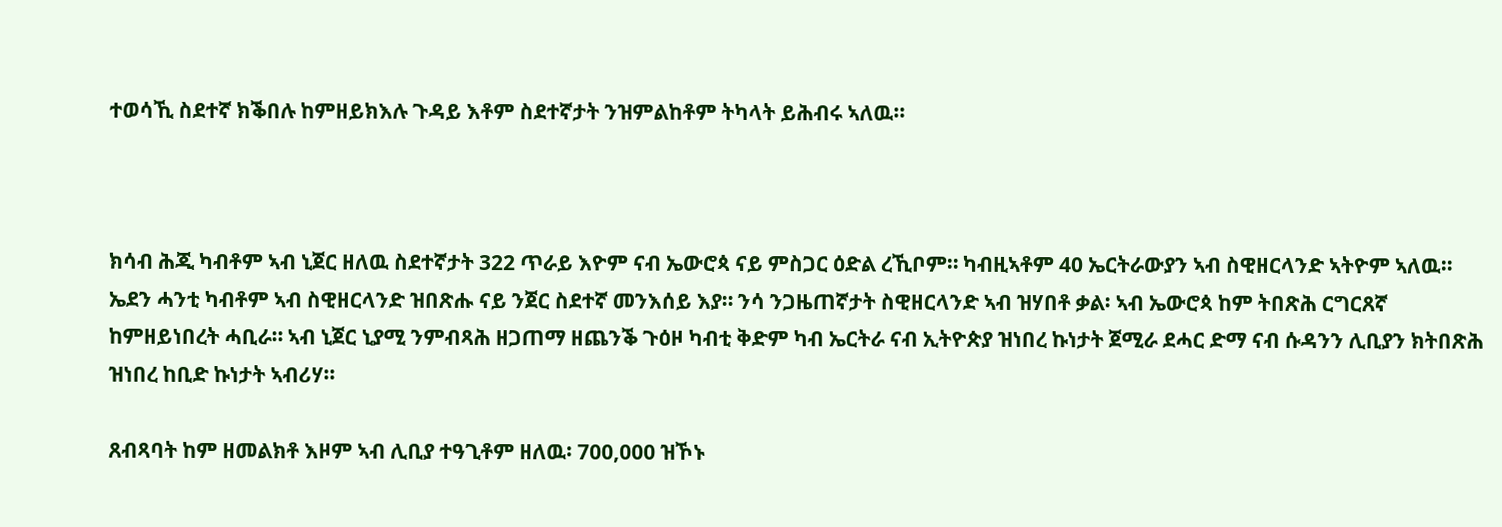ተወሳኺ ስደተኛ ክቕበሉ ከምዘይክእሉ ጉዳይ እቶም ስደተኛታት ንዝምልከቶም ትካላት ይሕብሩ ኣለዉ።



ክሳብ ሕጂ ካብቶም ኣብ ኒጀር ዘለዉ ስደተኛታት 322 ጥራይ እዮም ናብ ኤውሮጳ ናይ ምስጋር ዕድል ረኺቦም። ካብዚኣቶም 40 ኤርትራውያን ኣብ ስዊዘርላንድ ኣትዮም ኣለዉ። ኤደን ሓንቲ ካብቶም ኣብ ስዊዘርላንድ ዝበጽሑ ናይ ንጀር ስደተኛ መንእሰይ እያ። ንሳ ንጋዜጠኛታት ስዊዘርላንድ ኣብ ዝሃበቶ ቃል፡ ኣብ ኤውሮጳ ከም ትበጽሕ ርግርጸኛ ከምዘይነበረት ሓቢራ። ኣብ ኒጀር ኒያሚ ንምብጻሕ ዘጋጠማ ዘጨንቕ ጉዕዞ ካብቲ ቅድም ካብ ኤርትራ ናብ ኢትዮጵያ ዝነበረ ኩነታት ጀሚራ ደሓር ድማ ናብ ሱዳንን ሊቢያን ክትበጽሕ ዝነበረ ከቢድ ኩነታት ኣብሪሃ።

ጸብጻባት ከም ዘመልክቶ እዞም ኣብ ሊቢያ ተዓጊቶም ዘለዉ፡ 700,000 ዝኾኑ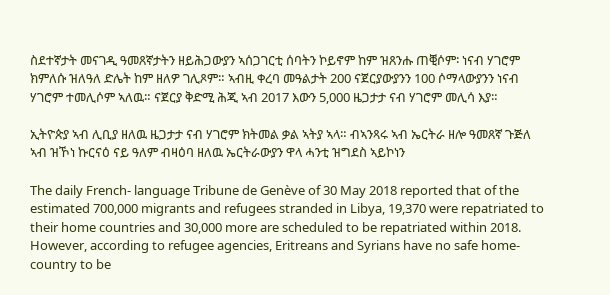ስደተኛታት መናገዲ ዓመጸኛታትን ዘይሕጋውያን ኣሰጋገርቲ ሰባትን ኮይኖም ከም ዝጸንሑ ጠቒሶም፡ ነናብ ሃገሮም ክምለሱ ዝለዓለ ድሌት ከም ዘለዎ ገሊጾም። ኣብዚ ቀረባ መዓልታት 200 ናጀርያውያንን 100 ሶማላውያንን ነናብ ሃገሮም ተመሊሶም ኣለዉ። ናጀርያ ቅድሚ ሕጂ ኣብ 2017 እውን 5,000 ዜጋታታ ናብ ሃገሮም መሊሳ እያ።

ኢትዮጵያ ኣብ ሊቢያ ዘለዉ ዜጋታታ ናብ ሃገሮም ክትመል ቃል ኣትያ ኣላ። ብኣንጻሩ ኣብ ኤርትራ ዘሎ ዓመጸኛ ጉጅለ ኣብ ዝኾነ ኩርናዕ ናይ ዓለም ብዛዕባ ዘለዉ ኤርትራውያን ዋላ ሓንቲ ዝግደስ ኣይኮነን

The daily French- language Tribune de Genève of 30 May 2018 reported that of the estimated 700,000 migrants and refugees stranded in Libya, 19,370 were repatriated to their home countries and 30,000 more are scheduled to be repatriated within 2018. However, according to refugee agencies, Eritreans and Syrians have no safe home-country to be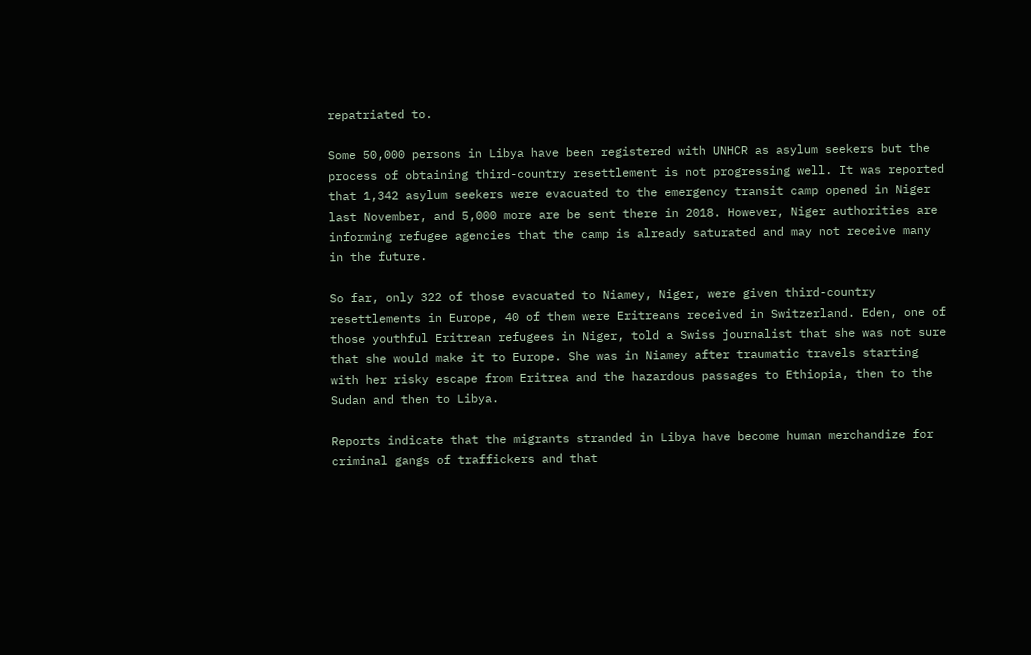repatriated to.

Some 50,000 persons in Libya have been registered with UNHCR as asylum seekers but the process of obtaining third-country resettlement is not progressing well. It was reported that 1,342 asylum seekers were evacuated to the emergency transit camp opened in Niger last November, and 5,000 more are be sent there in 2018. However, Niger authorities are informing refugee agencies that the camp is already saturated and may not receive many in the future.

So far, only 322 of those evacuated to Niamey, Niger, were given third-country resettlements in Europe, 40 of them were Eritreans received in Switzerland. Eden, one of those youthful Eritrean refugees in Niger, told a Swiss journalist that she was not sure that she would make it to Europe. She was in Niamey after traumatic travels starting with her risky escape from Eritrea and the hazardous passages to Ethiopia, then to the Sudan and then to Libya.

Reports indicate that the migrants stranded in Libya have become human merchandize for criminal gangs of traffickers and that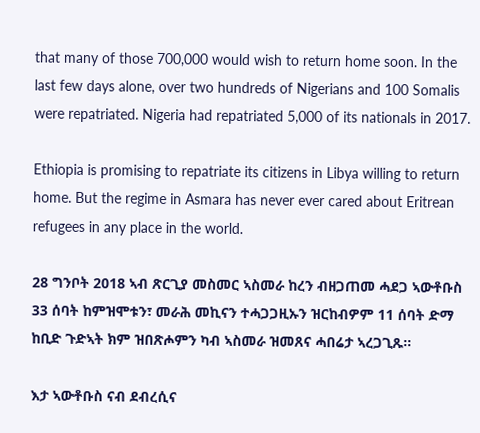that many of those 700,000 would wish to return home soon. In the last few days alone, over two hundreds of Nigerians and 100 Somalis were repatriated. Nigeria had repatriated 5,000 of its nationals in 2017.

Ethiopia is promising to repatriate its citizens in Libya willing to return home. But the regime in Asmara has never ever cared about Eritrean refugees in any place in the world.

28 ግንቦት 2018 ኣብ ጽርጊያ መስመር ኣስመራ ከረን ብዘጋጠመ ሓደጋ ኣውቶቡስ 33 ሰባት ከምዝሞቱን፣ መራሕ መኪናን ተሓጋጋዚኡን ዝርከብዎም 11 ሰባት ድማ ከቢድ ጉድኣት ክም ዝበጽሖምን ካብ ኣስመራ ዝመጸና ሓበሬታ ኣረጋጊጹ።

እታ ኣውቶቡስ ናብ ደብረሲና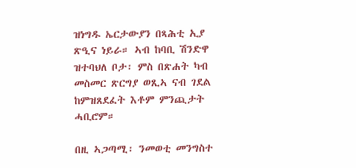ዝነግዱ ኤርታውያን በጻሕቲ ኢያ ጽዒና ነይራ። ኣብ ከባቢ ሽንድዋ ዝተባህለ ቦታ፡ ምስ በጽሐት ካብ መስመር ጽርግያ ወጺኣ ናብ ገደል ከምዝጸደፈት እቶም ምንጪታት ሓቢሮም።

በዚ ኣጋጣሚ፡ ንመወቲ መንግስተ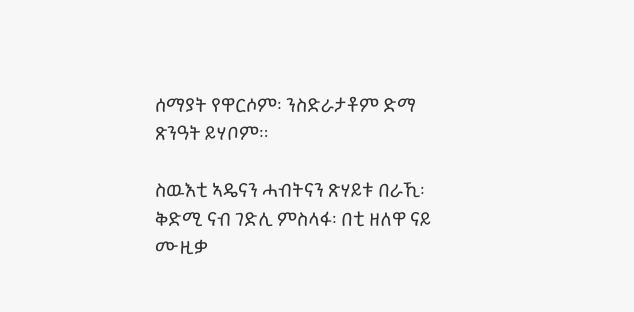ሰማያት የዋርሶም፡ ንስድራታቶም ድማ ጽንዓት ይሃቦም።

ስዉእቲ ኣዴናን ሓብትናን ጽሃይቱ በራኺ፡ ቅድሚ ናብ ገድሊ ምስላፋ፡ በቲ ዘለዋ ናይ ሙዚቃ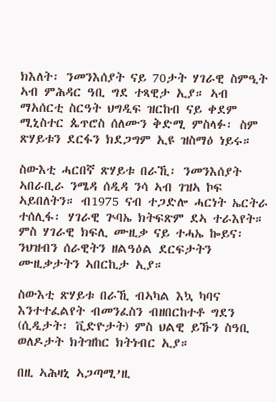ክእለት፡ ንመንእሰያት ናይ 70ታት ሃገራዊ ስምዒት ኣብ ምሕዳር ዓቢ ግደ ተጻዊታ ኢያ። ኣብ ማአሰርቲ ስርዓት ህግዲፍ ዝርከብ ናይ ቀደም ሚኒስተር ጴጥሮስ ሰለሙን ቅድሚ ምስላፉ፡ ስም ጽሃይቱን ደርፋን ክደጋግም ኢዩ ዝስማዕ ነይሩ።

ስውእቲ ሓርበኛ ጽሃይቱ በራኺ፡ ንመንእሰያት ኣበራቢራ ንሜዳ ሰዲዳ ንሳ ኣብ ገዝኣ ኮፍ ኣይበለትን። ብ1975 ናብ ተጋድሎ ሓርነት ኤርትራ ተሰሊፋ፡ ሃገራዊ ጕባኤ ክትፍጽም ደኣ ተራእየት። ምስ ሃገራዊ ክፍሊ ሙዚቃ ናይ ተሓኤ ኰይና፡ ንህዝብን ሰራዊትን ዘልዓዕል ደርፍታትን ሙዚቃታትን ኣበርኪታ ኢያ።

ስውእቲ ጽሃይቱ በራኺ ብኣካል እኳ ካባና እንተተፈልየት ብመንፈስን ብዘበርከተቶ ግደን (ሲዲታት፡ ቪድዮታት) ምስ ህልዊ ይኹን ስዓቢ ወለዶታት ክትዝከር ክትነብር ኢያ።

በዚ ኣሕዛኒ ኣጋጣሚ’ዚ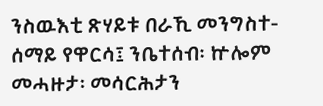ንስዉእቲ ጽሃይቱ በራኺ መንግስተ-ሰማይ የዋርሳ፤ ንቤተሰብ፡ ኵሎም መሓዙታ፡ መሳርሕታን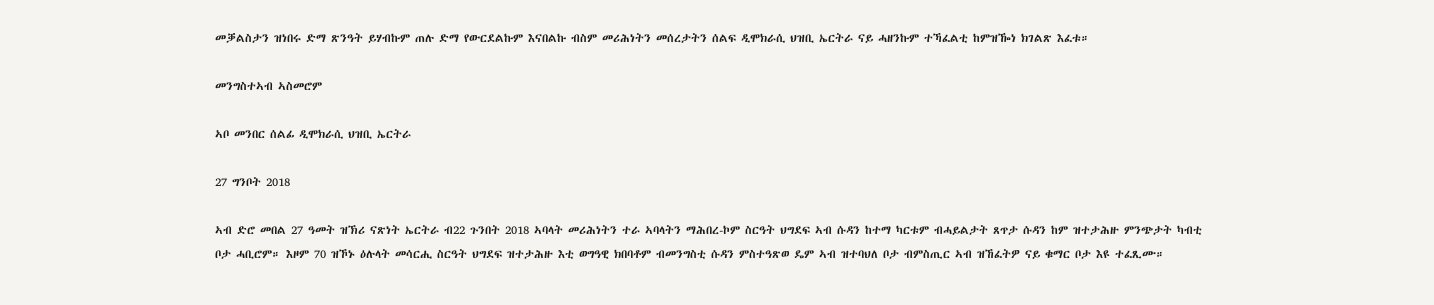መቓልስታን ዝነበሩ ድማ ጽንዓት ይሃብኩም ጠሉ ድማ የውርደልኩም እናበልኩ ብስም መሪሕነትን መሰረታትን ሰልፍ ዲሞክራሲ ህዝቢ ኤርትራ ናይ ሓዘንኩም ተኻፈልቲ ከምዝዀነ ክገልጽ እፈቱ።

መንግስተኣብ ኣስመሮም

ኣቦ መንበር ሰልፊ ዲሞክራሲ ህዝቢ ኤርትራ

27 ግንቦት 2018

ኣብ ድሮ መበል 27 ዓመት ዝኽሪ ናጽነት ኤርትራ ብ22 ጉንበት 2018 ኣባላት መሪሕነትን ተራ ኣባላትን ማሕበረ-ኮም ስርዓት ህግደፍ ኣብ ሱዳን ከተማ ካርቱም ብሓይልታት ጸጥታ ሱዳን ከም ዝተታሕዙ ምንጭታት ካብቲ ቦታ ሓቢሮም። እዞም 70 ዝኾኑ ዕሉላት መሳርሒ ስርዓት ህግደፍ ዝተታሕዙ እቲ ወግዓዊ ክበባቶም ብመንግስቲ ሱዳን ምስተዓጽወ ዴም ኣብ ዝተባህለ ቦታ ብምስጢር ኣብ ዝኸፈትዎ ናይ ቁማር ቦታ እዩ ተፈጺሙ።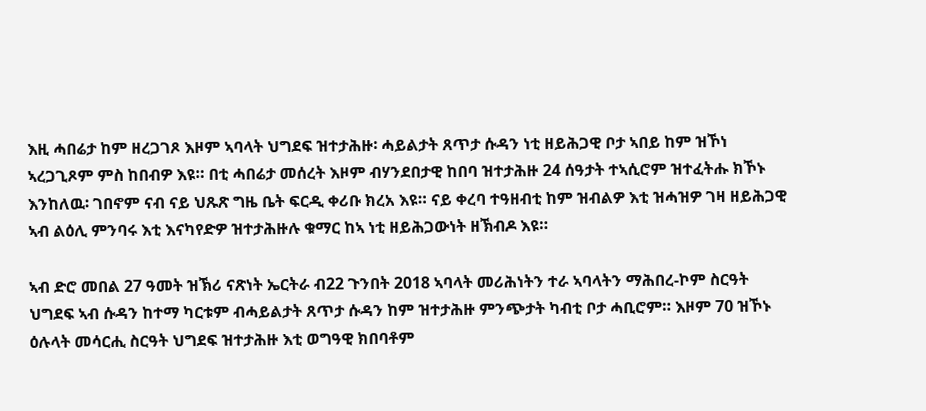እዚ ሓበሬታ ከም ዘረጋገጾ እዞም ኣባላት ህግደፍ ዝተታሕዙ፡ ሓይልታት ጸጥታ ሱዳን ነቲ ዘይሕጋዊ ቦታ ኣበይ ከም ዝኾነ ኣረጋጊጾም ምስ ከበብዎ እዩ። በቲ ሓበሬታ መሰረት እዞም ብሃንደበታዊ ከበባ ዝተታሕዙ 24 ሰዓታት ተኣሲሮም ዝተፈትሑ ክኾኑ እንከለዉ፡ ገበኖም ናብ ናይ ህጹጽ ግዜ ቤት ፍርዲ ቀሪቡ ክረአ እዩ። ናይ ቀረባ ተዓዘብቲ ከም ዝብልዎ እቲ ዝሓዝዎ ገዛ ዘይሕጋዊ ኣብ ልዕሊ ምንባሩ እቲ እናካየድዎ ዝተታሕዙሉ ቁማር ከኣ ነቲ ዘይሕጋውነት ዘኽብዶ እዩ።

ኣብ ድሮ መበል 27 ዓመት ዝኽሪ ናጽነት ኤርትራ ብ22 ጉንበት 2018 ኣባላት መሪሕነትን ተራ ኣባላትን ማሕበረ-ኮም ስርዓት ህግደፍ ኣብ ሱዳን ከተማ ካርቱም ብሓይልታት ጸጥታ ሱዳን ከም ዝተታሕዙ ምንጭታት ካብቲ ቦታ ሓቢሮም። እዞም 70 ዝኾኑ ዕሉላት መሳርሒ ስርዓት ህግደፍ ዝተታሕዙ እቲ ወግዓዊ ክበባቶም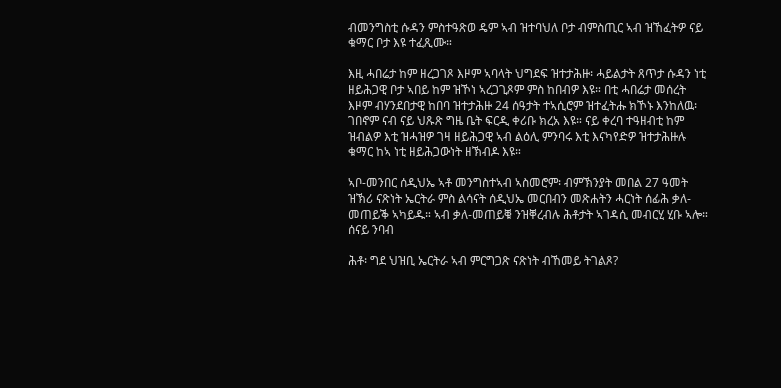ብመንግስቲ ሱዳን ምስተዓጽወ ዴም ኣብ ዝተባህለ ቦታ ብምስጢር ኣብ ዝኸፈትዎ ናይ ቁማር ቦታ እዩ ተፈጺሙ።

እዚ ሓበሬታ ከም ዘረጋገጾ እዞም ኣባላት ህግደፍ ዝተታሕዙ፡ ሓይልታት ጸጥታ ሱዳን ነቲ ዘይሕጋዊ ቦታ ኣበይ ከም ዝኾነ ኣረጋጊጾም ምስ ከበብዎ እዩ። በቲ ሓበሬታ መሰረት እዞም ብሃንደበታዊ ከበባ ዝተታሕዙ 24 ሰዓታት ተኣሲሮም ዝተፈትሑ ክኾኑ እንከለዉ፡ ገበኖም ናብ ናይ ህጹጽ ግዜ ቤት ፍርዲ ቀሪቡ ክረአ እዩ። ናይ ቀረባ ተዓዘብቲ ከም ዝብልዎ እቲ ዝሓዝዎ ገዛ ዘይሕጋዊ ኣብ ልዕሊ ምንባሩ እቲ እናካየድዎ ዝተታሕዙሉ ቁማር ከኣ ነቲ ዘይሕጋውነት ዘኽብዶ እዩ።

ኣቦ-መንበር ሰዲህኤ ኣቶ መንግስተኣብ ኣስመሮም፡ ብምኽንያት መበል 27 ዓመት ዝኽሪ ናጽነት ኤርትራ ምስ ልሳናት ሰዲህኤ መርበብን መጽሐትን ሓርነት ሰፊሕ ቃለ-መጠይቕ ኣካይዱ። ኣብ ቃለ-መጠይቑ ንዝቐረብሉ ሕቶታት ኣገዳሲ መብርሂ ሂቡ ኣሎ። ሰናይ ንባብ

ሕቶ፡ ግደ ህዝቢ ኤርትራ ኣብ ምርግጋጽ ናጽነት ብኸመይ ትገልጾ?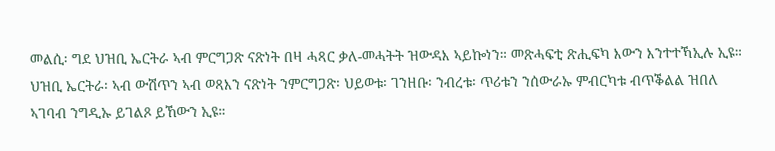መልሲ፡ ግደ ህዝቢ ኤርትራ ኣብ ምርግጋጽ ናጽነት በዛ ሓጻር ቃለ-መሓትት ዝውዳእ ኣይኰነን። መጽሓፍቲ ጽሒፍካ እውን እንተተኻኢሉ ኢዩ። ህዝቢ ኤርትራ፡ ኣብ ውሽጥን ኣብ ወጻእን ናጽነት ንምርግጋጽ፡ ህይወቱ፡ ገንዘቡ፡ ንብረቱ፡ ጥሪቱን ንሰውራኡ ምብርካቱ ብጥቕልል ዝበለ ኣገባብ ንግዲኡ ይገልጾ ይኸውን ኢዩ።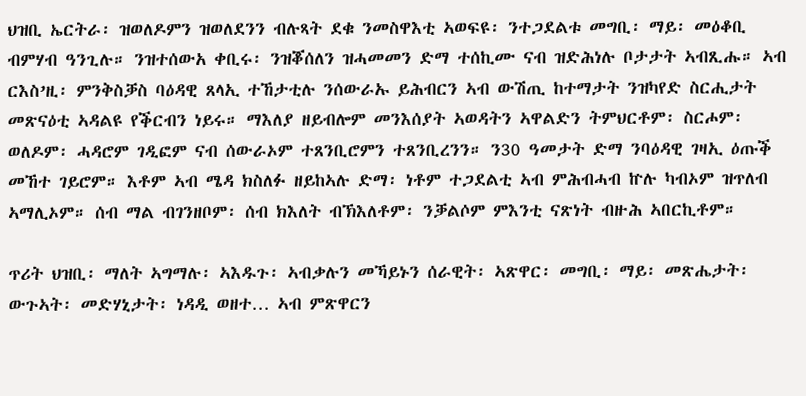ህዝቢ ኤርትራ፡ ዝወለዶምን ዝወለደንን ብሉጻት ደቁ ንመስዋእቲ ኣወፍዩ፡ ንተጋደልቱ መግቢ፡ ማይ፡ መዕቆቢ ብምሃብ ዓንጊሉ። ንዝተሰውአ ቀቢሩ፡ ንዝቖሰለን ዝሓመመን ድማ ተሰኪሙ ናብ ዝድሕነሉ ቦታታት ኣብጺሑ። ኣብ ርእስ’ዚ፡ ምንቅስቓስ ባዕዳዊ ጸላኢ ተኸታቲሉ ንሰውራኡ ይሕብርን ኣብ ውሽጢ ከተማታት ንዝካየድ ስርሒታት መጽናዕቲ ኣዳልዩ የቕርብን ነይሩ። ማእለያ ዘይብሎም መንእሰያት ኣወዳትን ኣዋልድን ትምህርቶም፡ ስርሖም፡ ወለዶም፡ ሓዳሮም ገዲፎም ናብ ሰውራኦም ተጸንቢሮምን ተጸንቢረንን። ን30 ዓመታት ድማ ንባዕዳዊ ገዛኢ ዕጡቕ መኸተ ገይሮም። እቶም ኣብ ሜዳ ክስለፉ ዘይከኣሉ ድማ፡ ነቶም ተጋደልቲ ኣብ ምሕብሓብ ኵሉ ካብኦም ዝጥለብ ኣማሊኦም። ሰብ ማል ብገንዘቦም፡ ሰብ ክእለት ብኽእለቶም፡ ንቓልሶም ምእንቲ ናጽነት ብዙሕ ኣበርኪቶም።

ጥሪት ህዝቢ፡ ማለት ኣግማሉ፡ ኣእዱጉ፡ ኣብቃሉን መኻይኑን ሰራዊት፡ ኣጽዋር፡ መግቢ፡ ማይ፡ መጽሔታት፡ ውጉኣት፡ መድሃኒታት፡ ነዳዲ ወዘተ… ኣብ ምጽዋርን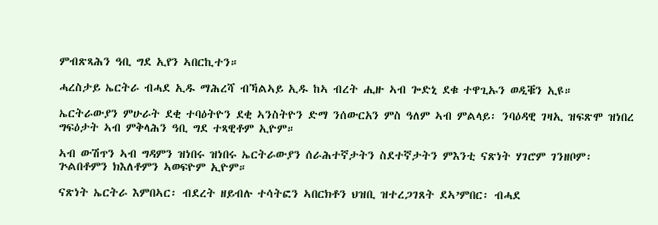ምብጽጻሕን ዓቢ ግደ ኢየን ኣበርኪተን።

ሓረስታይ ኤርትራ ብሓደ ኢዱ ማሕረሻ ብኻልኣይ ኢዱ ከኣ ብረት ሒዙ ኣብ ጐድኒ ደቁ ተዋጊኡን ወዲቑን ኢዩ።

ኤርትራውያን ምሁራት ደቂ ተባዕትዮን ደቂ ኣንስትዮን ድማ ንሰውርአን ምስ ዓለም ኣብ ምልላይ፡ ንባዕዳዊ ገዛኢ ዝፍጽሞ ዝነበረ ግፍዕታት ኣብ ምቅላሕን ዓቢ ግደ ተጻዊቶም ኢዮም።

ኣብ ውሽጥን ኣብ ግዳምን ዝነበሩ ዝነበሩ ኤርትራውያን ሰራሕተኛታትን ስደተኛታትን ምእንቲ ናጽነት ሃገሮም ገንዘቦም፡ ጕልበቶምን ክእለቶምን ኣወፍዮም ኢዮም።

ናጽነት ኤርትራ እምበኣር፡ ብደረት ዘይብሉ ተሳትፎን ኣበርክቶን ህዝቢ ዝተረጋገጸት ደኣ’ምበር፡ ብሓደ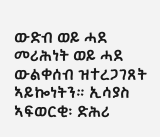ውድብ ወይ ሓደ መሪሕነት ወይ ሓደ ውልቀሰብ ዝተረጋገጸት ኣይኰነትን። ኢሳያስ ኣፍወርቂ፡ ድሕሪ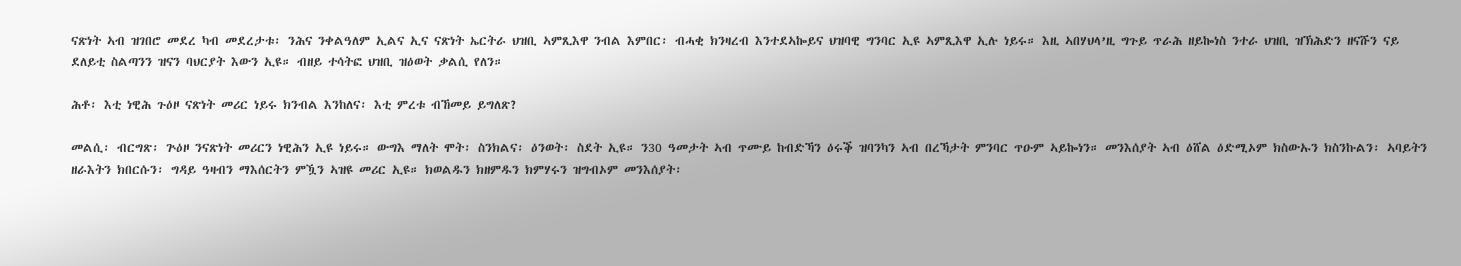ናጽነት ኣብ ዝገበሮ መደረ ካብ መደረታቱ፡ ንሕና ንቀልዓለም ኢልና ኢና ናጽነት ኤርትራ ህዝቢ ኣምጺእዋ ንብል እምበር፡ ብሓቂ ክንዛረብ እንተደኣኰይና ህዝባዊ ግንባር ኢዩ ኣምጺእዋ ኢሉ ነይሩ። እዚ ኣበሃህላ’ዚ ግጉይ ጥራሕ ዘይኰነስ ንተራ ህዝቢ ዝኽሕድን ዘናሹን ናይ ደለይቲ ስልጣንን ዝናን ባህርያት እውን ኢዩ። ብዘይ ተሳትፎ ህዝቢ ዝዕወት ቃልሲ የለን።

ሕቶ፡ እቲ ነዊሕ ጉዕዞ ናጽነት መሪር ነይሩ ክንብል እንከለና፡ እቲ ምረቱ ብኸመይ ይግለጽ?

መልሲ፡ ብርግጽ፡ ጕዕዞ ንናጽነት መሪርን ነዊሕን ኢዩ ነይሩ። ውግእ ማለት ሞት፡ ስንክልና፡ ዕንወት፡ ስደት ኢዩ። ን30 ዓመታት ኣብ ጥሙይ ከብድኻን ዕሩቕ ዝባንካን ኣብ በረኻታት ምንባር ጥዑም ኣይኰነን። መንእሰያት ኣብ ዕሸል ዕድሚኦም ክስውኡን ክስንኩልን፡ ኣባይትን ዘራእትን ክበርሱን፡ ግዳይ ዓዛብን ማእሰርትን ምዃን ኣዝዩ መሪር ኢዩ። ክወልዱን ክዘምዱን ክምሃሩን ዝግብኦም መንእሰያት፡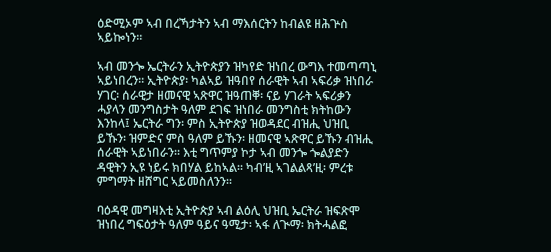ዕድሚኦም ኣብ በረኻታትን ኣብ ማእሰርትን ከብልዩ ዘሕጕስ ኣይኰነን።

ኣብ መንጐ ኤርትራን ኢትዮጵያን ዝካየድ ዝነበረ ውግእ ተመጣጣኒ ኣይነበረን። ኢትዮጵያ፡ ካልኣይ ዝዓበየ ሰራዊት ኣብ ኣፍሪቃ ዝነበራ ሃገር፡ ሰራዊታ ዘመናዊ ኣጽዋር ዝዓጠቐ፡ ናይ ሃገራት ኣፍሪቃን ሓያላን መንግስታት ዓለም ደገፍ ዝነበራ መንግስቲ ክትከውን እንከላ፤ ኤርትራ ግን፡ ምስ ኢትዮጵያ ዝወዳደር ብዝሒ ህዝቢ ይኹን፡ ዝምድና ምስ ዓለም ይኹን፡ ዘመናዊ ኣጽዋር ይኹን ብዝሒ ሰራዊት ኣይነበራን። እቲ ግጥምያ ኮታ ኣብ መንጐ ጐልያድን ዳዊትን ኢዩ ነይሩ ክበሃል ይከኣል። ካብ’ዚ ኣገልልጻ’ዚ፡ ምረቱ ምግማት ዘሸግር ኣይመስለንን።

ባዕዳዊ መግዛእቲ ኢትዮጵያ ኣብ ልዕሊ ህዝቢ ኤርትራ ዝፍጽሞ ዝነበረ ግፍዕታት ዓለም ዓይና ዓሚታ፡ ኣፋ ለጒማ፡ ክትሓልፎ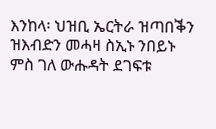እንከላ፡ ህዝቢ ኤርትራ ዝጣበቕን ዝእብድን መሓዛ ስኢኑ ንበይኑ ምስ ገለ ውሑዳት ደገፍቱ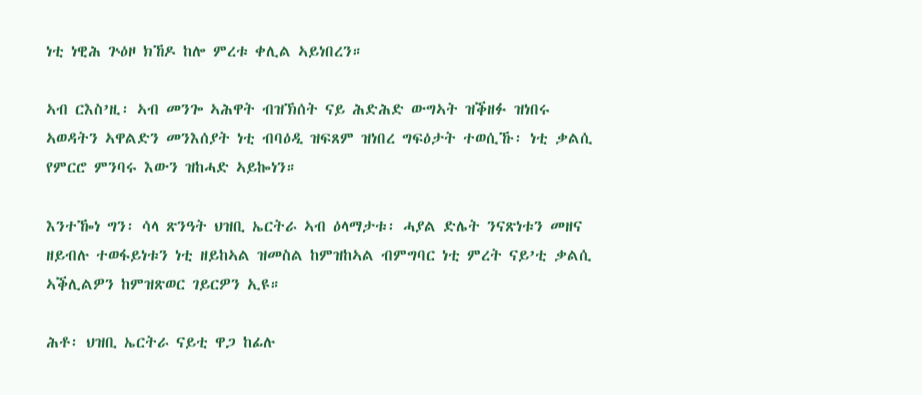ነቲ ነዊሕ ጕዕዞ ክኸዶ ከሎ ምረቱ ቀሊል ኣይነበረን።

ኣብ ርእስ’ዚ፡ ኣብ መንጐ ኣሕዋት ብዝኽሰት ናይ ሕድሕድ ውግኣት ዝቕዘፉ ዝነበሩ ኣወዳትን ኣዋልድን መንእሰያት ነቲ ብባዕዲ ዝፍጸም ዝነበረ ግፍዕታት ተወሲኹ፡ ነቲ ቃልሲ የምርሮ ምንባሩ እውን ዝከሓድ ኣይኰነን።

እንተዀነ ግን፡ ሳላ ጽንዓት ህዝቢ ኤርትራ ኣብ ዕላማታቱ፡ ሓያል ድሌት ንናጽነቱን መዘና ዘይብሉ ተወፋይነቱን ነቲ ዘይከኣል ዝመስል ከምዝከኣል ብምግባር ነቲ ምረት ናይ’ቲ ቃልሲ ኣቕሊልዎን ከምዝጽወር ገይርዎን ኢዩ።

ሕቶ፡ ህዝቢ ኤርትራ ናይቲ ዋጋ ከፊሉ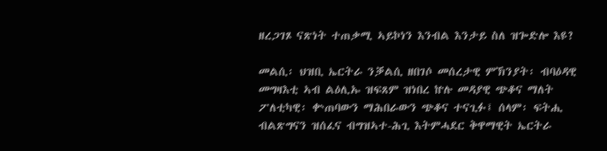ዘረጋገጾ ናጽነት ተጠቃሚ ኣይኮነን እንብል እንታይ ስለ ዝጐድሎ እዩ?

መልሲ፡ ህዝቢ ኤርትራ ንቓልሲ ዘበገሶ መሰረታዊ ምኽንያት፡ ብባዕዳዊ መግዛእቲ ኣብ ልዕሊኡ ዝፍጸም ዝነበረ ኵሉ መዳያዊ ጭቆና ማለት ፖለቲካዊ፡ ቍጠባውን ማሕበራውን ጭቆና ተናጊፉ፤ ሰላም፡ ፍትሒ ብልጽግናን ዝሰፈና ብግዝኣተ-ሕጊ እትምሓደር ቅዋማዊት ኤርትራ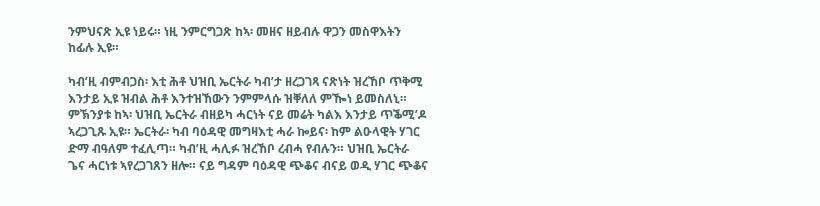ንምህናጽ ኢዩ ነይሩ። ነዚ ንምርግጋጽ ከኣ፡ መዘና ዘይብሉ ዋጋን መስዋእትን ከፊሉ ኢዩ።

ካብ’ዚ ብምብጋስ፡ እቲ ሕቶ ህዝቢ ኤርትራ ካብ’ታ ዘረጋገጻ ናጽነት ዝረኸቦ ጥቅሚ እንታይ ኢዩ ዝብል ሕቶ እንተዝኸውን ንምምላሱ ዝቐለለ ምዀነ ይመስለኒ። ምኽንያቱ ከኣ፡ ህዝቢ ኤርትራ ብዘይካ ሓርነት ናይ መሬት ካልእ እንታይ ጥቕሚ’ዶ ኣረጋጊጹ ኢዩ። ኤርትራ፡ ካብ ባዕዳዊ መግዛእቲ ሓራ ኰይና፡ ከም ልዑላዊት ሃገር ድማ ብዓለም ተፈሊጣ። ካብ’ዚ ሓሊፉ ዝረኸቦ ረብሓ የብሉን። ህዝቢ ኤርትራ ጌና ሓርነቱ ኣየረጋገጸን ዘሎ። ናይ ግዳም ባዕዳዊ ጭቆና ብናይ ወዲ ሃገር ጭቆና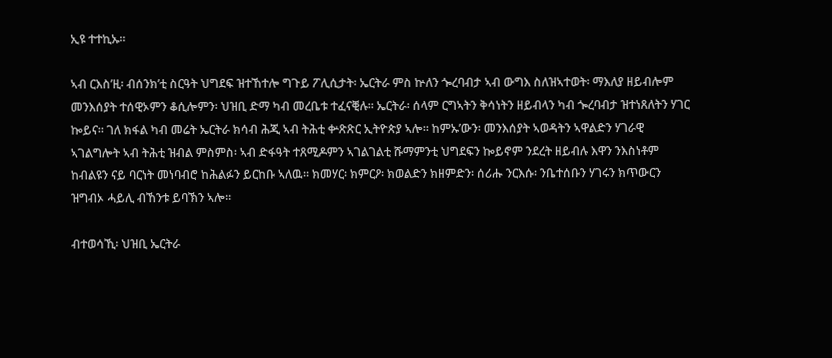ኢዩ ተተኪኡ።

ኣብ ርእስ’ዚ፡ ብሰንክ’ቲ ስርዓት ህግደፍ ዝተኸተሎ ግጉይ ፖሊሲታት፡ ኤርትራ ምስ ኵለን ጐረባብታ ኣብ ውግእ ስለዝኣተወት፡ ማእለያ ዘይብሎም መንእሰያት ተሰዊኦምን ቆሲሎምን፡ ህዝቢ ድማ ካብ መረቤቱ ተፈናቒሉ። ኤርትራ፡ ሰላም ርግኣትን ቅሳነትን ዘይብላን ካብ ጐረባብታ ዝተነጸለትን ሃገር ኰይና። ገለ ክፋል ካብ መሬት ኤርትራ ክሳብ ሕጂ ኣብ ትሕቲ ቍጽጽር ኢትዮጵያ ኣሎ። ከምኡ’ውን፡ መንእሰያት ኣወዳትን ኣዋልድን ሃገራዊ ኣገልግሎት ኣብ ትሕቲ ዝብል ምስምስ፡ ኣብ ድፋዓት ተጸሚዶምን ኣገልገልቲ ሹማምንቲ ህግደፍን ኰይኖም ንደረት ዘይብሉ እዋን ንእስነቶም ከብልዩን ናይ ባርነት መነባብሮ ከሕልፉን ይርከቡ ኣለዉ። ክመሃር፡ ክምርዖ፡ ክወልድን ክዘምድን፡ ሰሪሑ ንርእሱ፡ ንቤተሰቡን ሃገሩን ክጥውርን ዝግብኦ ሓይሊ ብኸንቱ ይባኽን ኣሎ።

ብተወሳኺ፡ ህዝቢ ኤርትራ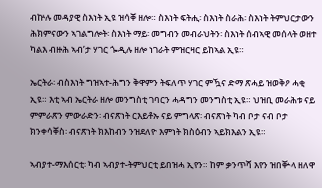ብኵሉ መዳያዊ ስእነት ኢዩ ዝሳቐ ዘሎ። ስእነት ፍትሒ፡ ስእነት ስራሕ፡ ስእነት ትምህርታውን ሕክምናውን ኣገልግሎት፡ ስእነት ማይ፡ መግብን መብራህትን፡ ስእነት ሰብኣዊ መሰላት ወዘተ ካልእ ብዙሕ ኣብ’ታ ሃገር ጐዲሉ ዘሎ ነገራት ምዝርዛር ይከኣል ኢዩ።

ኤርትራ፡ ብስእነት ግዝኣተ-ሕግን ቅዋምን ትፍለጥ ሃገር ምዃና ድማ ጽሓይ ዝወቅዖ ሓቂ ኢዩ። እቲ ኣብ ኤርትራ ዘሎ መንግስቲ ገባርን ሓዳግን መንግስቲ ኢዩ። ህዝቢ መራሕቱ ናይ ምምራጽን ምውራድን፡ ብናጽነት ርእይቶኡ ናይ ምግላጽ፡ ብናጽነት ካብ ቦታ ናብ ቦታ ክንቀሳቐስ፡ ብናጽነት ክእከብን ንዝደለዮ እምነት ክስዕብን ኣይክእልን ኢዩ።

ኣብያተ-ማእሰርቲ፡ ካብ ኣብያተ-ትምህርቲ ይበዝሓ ኢየን። ከም ቃንጥሻ እየን ዝበቝላ ዘለዋ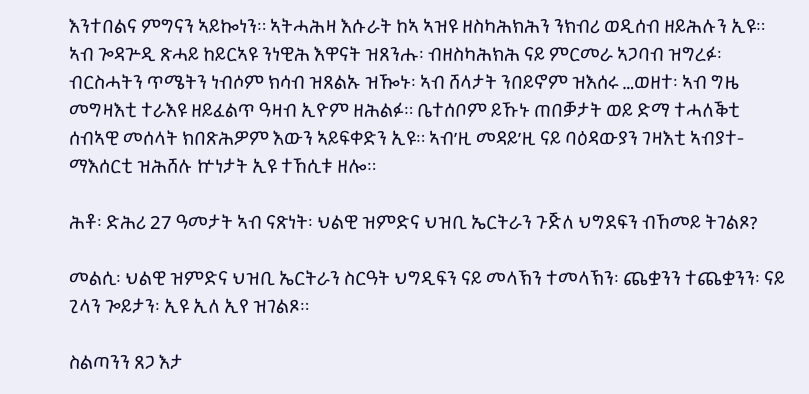እንተበልና ምግናን ኣይኰነን። ኣትሓሕዛ እሱራት ከኣ ኣዝዩ ዘስካሕክሕን ንክብሪ ወዲሰብ ዘይሕሉን ኢዩ። ኣብ ጐዳጕዲ ጽሓይ ከይርኣዩ ንነዊሕ እዋናት ዝጸንሑ፡ ብዘስካሕክሕ ናይ ምርመራ ኣጋባብ ዝግረፉ፡ ብርስሓትን ጥሜትን ነብሶም ክሳብ ዝጸልኡ ዝዀኑ፡ ኣብ ሸላታት ንበይኖም ዝእሰሩ …ወዘተ፡ ኣብ ግዜ መግዛእቲ ተራእዩ ዘይፈልጥ ዓዛብ ኢዮም ዘሕልፉ። ቤተሰቦም ይኹኑ ጠበቓታት ወይ ድማ ተሓለቕቲ ሰብኣዊ መሰላት ክበጽሕዎም እውን ኣይፍቀድን ኢዩ። ኣብ’ዚ መዳይ’ዚ ናይ ባዕዳውያን ገዛእቲ ኣብያተ-ማእሰርቲ ዝሕሸሉ ኵነታት ኢዩ ተኸሲቱ ዘሎ።

ሕቶ፡ ድሕሪ 27 ዓመታት ኣብ ናጽነት፡ ህልዊ ዝምድና ህዝቢ ኤርትራን ጉጅለ ህግደፍን ብኸመይ ትገልጾ?

መልሲ፡ ህልዊ ዝምድና ህዝቢ ኤርትራን ስርዓት ህግዲፍን ናይ መላኽን ተመላኽን፡ ጨቋንን ተጨቋንን፡ ናይ ጊላን ጐይታን፡ ኢዩ ኢለ ኢየ ዝገልጾ።

ስልጣንን ጸጋ እታ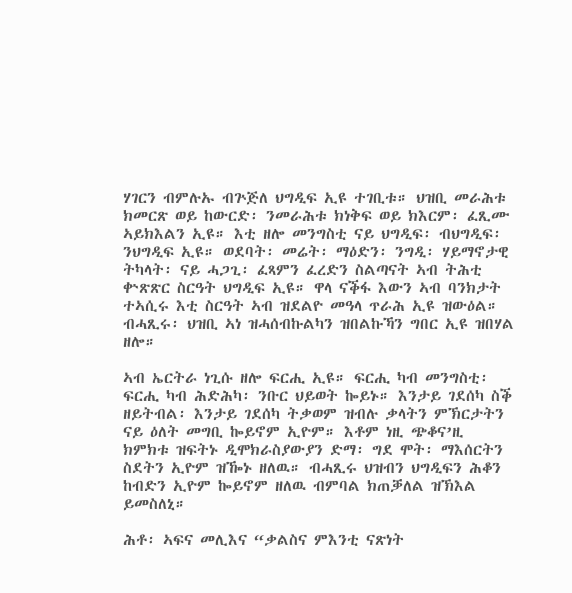ሃገርን ብምሉኡ ብጕጅለ ህግዲፍ ኢዩ ተገቢቱ። ህዝቢ መራሕቱ ክመርጽ ወይ ከውርድ፡ ንመራሕቱ ክነቅፍ ወይ ክእርም፡ ፈጺሙ ኣይክእልን ኢዩ። እቲ ዘሎ መንግስቲ ናይ ህግዲፍ፡ ብህግዲፍ፡ ንህግዲፍ ኢዩ። ወደባት፡ መሬት፡ ማዕድን፡ ንግዲ፡ ሃይማኖታዊ ትካላት፡ ናይ ሓጋጊ፡ ፈጻምን ፈረድን ስልጣናት ኣብ ትሕቲ ቍጽጽር ስርዓት ህግዲፍ ኢዩ። ዋላ ናቕፋ እውን ኣብ ባንክታት ተኣሲሩ እቲ ስርዓት ኣብ ዝደልዮ መዓላ ጥራሕ ኢዩ ዝውዕል። ብሓጺሩ፡ ህዝቢ ኣነ ዝሓሰብኩልካን ዝበልኩኻን ግበር ኢዩ ዝበሃል ዘሎ።

ኣብ ኤርትራ ነጊሱ ዘሎ ፍርሒ ኢዩ። ፍርሒ ካብ መንግስቲ፡ ፍርሒ ካብ ሕድሕካ፡ ንቡር ህይወት ኰይኑ። እንታይ ገደሰካ ስቕ ዘይትብል፡ እንታይ ገደሰካ ትቃወም ዝብሉ ቃላትን ምኽርታትን ናይ ዕለት መግቢ ኰይኖም ኢዮም። እቶም ነዚ ጭቆና’ዚ ክምክቱ ዝፍትኑ ዲሞክራስያውያን ድማ፡ ግደ ሞት፡ ማእሰርትን ስደትን ኢዮም ዝዀኑ ዘለዉ። ብሓጺሩ ህዝብን ህግዲፍን ሕቆን ከብድን ኢዮም ኰይኖም ዘለዉ ብምባል ክጠቓለል ዝኽእል ይመስለኒ።

ሕቶ፡ ኣፍና መሊእና “ቃልስና ምእንቲ ናጽነት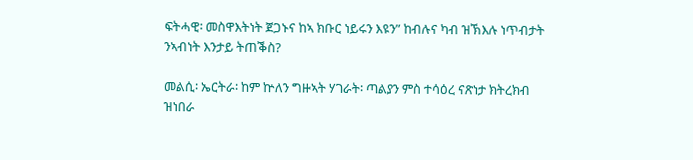ፍትሓዊ፡ መስዋእትነት ጀጋኑና ከኣ ክቡር ነይሩን እዩን” ከብሉና ካብ ዝኽእሉ ነጥብታት ንኣብነት እንታይ ትጠቕስ?

መልሲ፡ ኤርትራ፡ ከም ኵለን ግዙኣት ሃገራት፡ ጣልያን ምስ ተሳዕረ ናጽነታ ክትረክብ ዝነበራ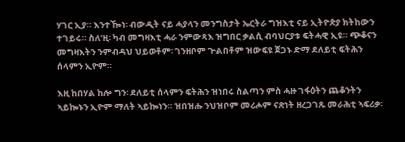ሃገር ኢያ። እንተዀነ፡ ብውዲት ናይ ሓያላን መንግስታት ኤርትራ ግዝእቲ ናይ ኢትዮጵያ ክትከውን ተገይሩ። ስለ’ዚ፡ ካብ መግዛእቲ ሓራ ንምውጻእ ዝግበር ቃልሲ ብባህርያቱ ፍትሓዊ ኢዩ። ጭቆናን መግዛእትን ንምብዳህ ህይወቶም፡ ገንዘቦም ጕልበቶም ዝውፍዩ ጀጋኑ ድማ ደለይቲ ፍትሕን ሰላምን ኢዮም።

እዚ ከበሃል ከሎ ግን፡ ደለይቲ ሰላምን ፍትሕን ዝነበሩ ስልጣን ምስ ሓዙ ገፋዕትን ጨቆንትን ኣይኰኑን ኢዮም ማለት ኣይኰነን። ዝበዝሑ ንህዝቦም መሪሖም ናጽነት ዘረጋገጹ መራሕቲ ኣፍሪቃ፡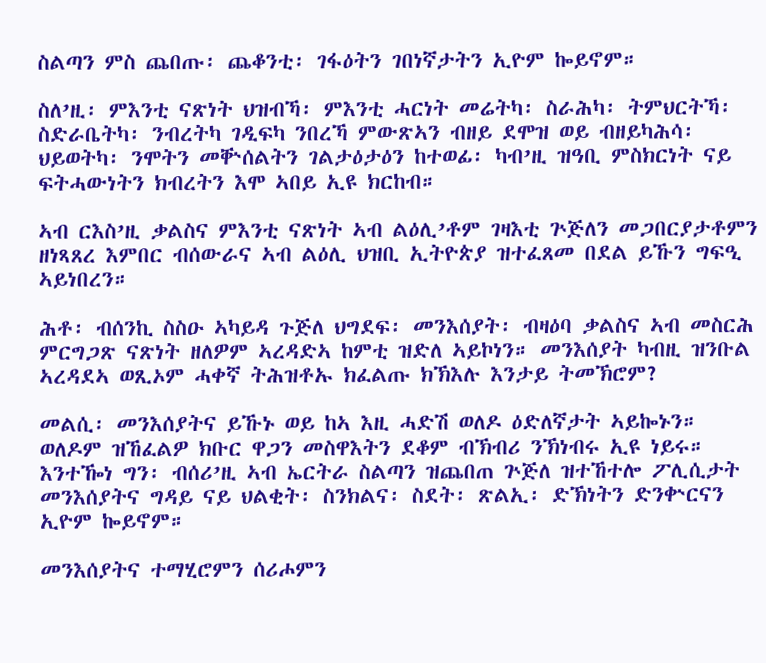ስልጣን ምስ ጨበጡ፡ ጨቆንቲ፡ ገፋዕትን ገበነኛታትን ኢዮም ኰይኖም።

ስለ’ዚ፡ ምእንቲ ናጽነት ህዝብኻ፡ ምእንቲ ሓርነት መሬትካ፡ ስራሕካ፡ ትምህርትኻ፡ ስድራቤትካ፡ ንብረትካ ገዲፍካ ንበረኻ ምውጽኣን ብዘይ ደሞዝ ወይ ብዘይካሕሳ፡ ህይወትካ፡ ንሞትን መቝሰልትን ገልታዕታዕን ከተወፊ፡ ካብ’ዚ ዝዓቢ ምስክርነት ናይ ፍትሓውነትን ክብረትን እሞ ኣበይ ኢዩ ክርከብ።

ኣብ ርእስ’ዚ ቃልስና ምእንቲ ናጽነት ኣብ ልዕሊ’ቶም ገዛእቲ ጕጅለን መጋበርያታቶምን ዘነጻጸረ እምበር ብሰውራና ኣብ ልዕሊ ህዝቢ ኢትዮጵያ ዝተፈጸመ በደል ይኹን ግፍዒ ኣይነበረን።

ሕቶ፡ ብሰንኪ ስስዑ ኣካይዳ ጉጅለ ህግደፍ፡ መንእሰያት፡ ብዛዕባ ቃልስና ኣብ መስርሕ ምርግጋጽ ናጽነት ዘለዎም ኣረዳድኣ ከምቲ ዝድለ ኣይኮነን። መንእሰያት ካብዚ ዝንቡል ኣረዳደኣ ወጺኦም ሓቀኛ ትሕዝቶኡ ክፈልጡ ክኽእሉ እንታይ ትመኽሮም?

መልሲ፡ መንእሰያትና ይኹኑ ወይ ከኣ እዚ ሓድሽ ወለዶ ዕድለኛታት ኣይኰኑን። ወለዶም ዝኸፈልዎ ክቡር ዋጋን መስዋእትን ደቆም ብኽብሪ ንኽነብሩ ኢዩ ነይሩ። እንተዀነ ግን፡ ብሰሪ’ዚ ኣብ ኤርትራ ስልጣን ዝጨበጠ ጕጅለ ዝተኸተሎ ፖሊሲታት መንእሰያትና ግዳይ ናይ ህልቂት፡ ስንክልና፡ ስደት፡ ጽልኢ፡ ድኽነትን ድንቍርናን ኢዮም ኰይኖም።

መንእሰያትና ተማሂሮምን ሰሪሖምን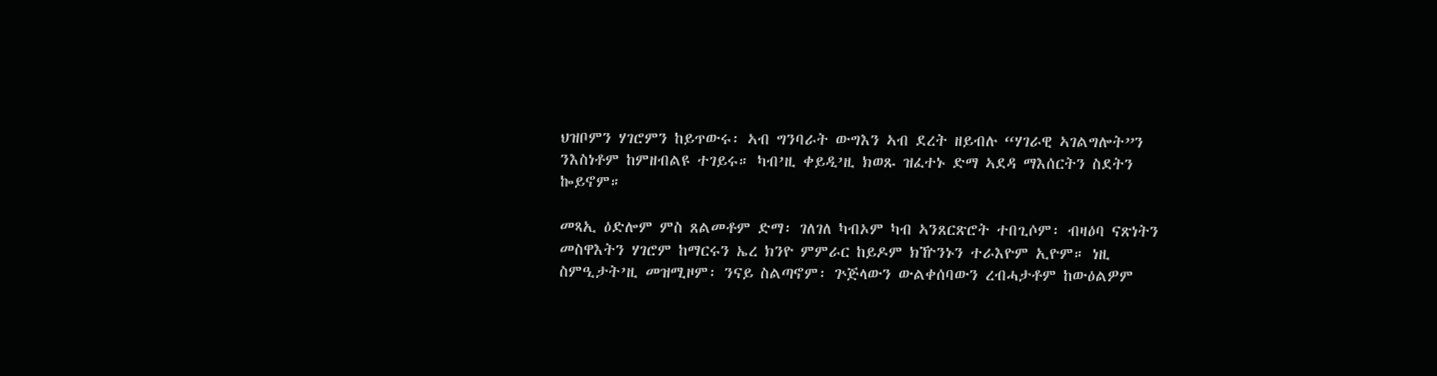ህዝቦምን ሃገሮምን ከይጥውሩ፡ ኣብ ግንባራት ውግእን ኣብ ደረት ዘይብሉ “ሃገራዊ ኣገልግሎት”ን ንእስነቶም ከምዘብልዩ ተገይሩ። ካብ’ዚ ቀይዲ’ዚ ክወጹ ዝፈተኑ ድማ ኣደዳ ማእሰርትን ስደትን ኰይኖም።

መጻኢ ዕድሎም ምስ ጸልመቶም ድማ፡ ገለገለ ካብኦም ካብ ኣንጸርጽሮት ተበጊሶም፡ ብዛዕባ ናጽነትን መስዋእትን ሃገሮም ከማርሩን ኤረ ክንዮ ምምራር ከይዶም ክዅንኑን ተራእዮም ኢዮም። ነዚ ስምዒታት’ዚ መዝሚዞም፡ ንናይ ስልጣኖም፡ ጕጅላውን ውልቀሰባውን ረብሓታቶም ከውዕልዎም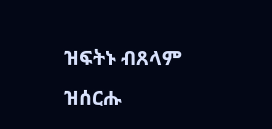ዝፍትኑ ብጸላም ዝሰርሑ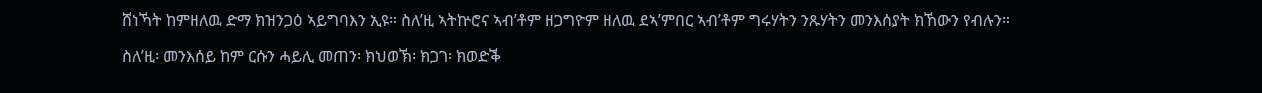ሸነኻት ከምዘለዉ ድማ ክዝንጋዕ ኣይግባእን ኢዩ። ስለ’ዚ ኣትኵሮና ኣብ’ቶም ዘጋግዮም ዘለዉ ደኣ’ምበር ኣብ’ቶም ግሩሃትን ንጹሃትን መንእሰያት ክኸውን የብሉን።

ስለ’ዚ፡ መንእሰይ ከም ርሱን ሓይሊ መጠን፡ ክህወኽ፡ ክጋገ፡ ክወድቕ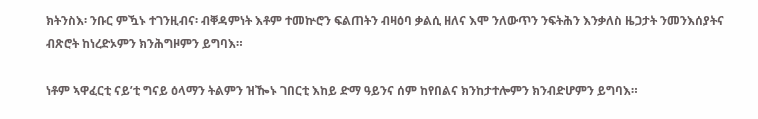ክትንስእ፡ ንቡር ምዃኑ ተገንዚብና፡ ብቐዳምነት እቶም ተመኵሮን ፍልጠትን ብዛዕባ ቃልሲ ዘለና እሞ ንለውጥን ንፍትሕን እንቃለስ ዜጋታት ንመንእሰያትና ብጽሮት ከነረድኦምን ክንሕግዞምን ይግባእ።

ነቶም ኣዋፈርቲ ናይ’ቲ ግናይ ዕላማን ትልምን ዝዀኑ ገበርቲ እከይ ድማ ዓይንና ሰም ከየበልና ክንከታተሎምን ክንብድሆምን ይግባእ።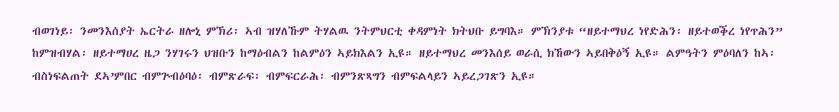ብወገነይ፡ ንመንእሰያት ኤርትራ ዘሎኒ ምኽሪ፡ ኣብ ዝሃለኹም ትሃልዉ ንትምህርቲ ቀዳምነት ክትህቡ ይግባእ። ምኽንያቱ “ዘይተማህረ ነየድሕን፡ ዘይተወቕረ ነየጥሕን” ከምዝብሃል፡ ዘይተማሀረ ዜጋ ንሃገሩን ህዝቡን ከማዕብልን ከልምዕን ኣይክእልን ኢዩ። ዘይተማህረ መንእሰይ ወራሲ ክኸውን ኣይበቅዕኝ ኢዩ። ልምዓትን ምዕባለን ከኣ፡ ብስነፍልጠት ደኣ’ምበር ብምጕብዕባዕ፡ ብምጽራፍ፡ ብምፍርራሕ፡ ብምንጽጻግን ብምፍልላይን ኣይረጋገጽን ኢዩ።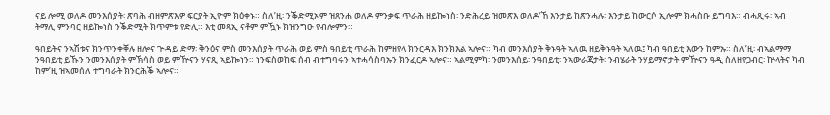ናይ ሎሚ ወለዶ መንእሰያት፡ ጽባሕ ብዘምጽእዎ ፍርያት ኢዮም ክዕቀኑ። ስለ’ዚ፡ ንቕድሚኦም ዝጸንሐ ወለዶ ምንቃፍ ጥራሕ ዘይኰነስ፡ ንድሕረይ ዝመጽእ ወለዶ’ኸ እንታይ ከጽንሓሉ፡ እንታይ ከውርሶ ኢሎም ክሓስቡ ይግባእ። ብሓጺሩ፡ ኣብ ትማሊ ምንባር ዘይኰነስ ንቕድሚት ክጥምቱ የድሊ። እቲ መጻኢ ናቶም ምዃኑ ክዝንግዑ የብሎምን።

ዓበይትና ንኣሽቱና ክንጥንቀቐሉ ዘሎና ጕዳይ ድማ፡ ቅንዕና ምስ መንእሰያት ጥራሕ ወይ ምስ ዓበይቲ ጥራሕ ከምዘየላ ክንርዳእ ክንክእል ኣሎና። ካብ መንእሰያት ቅኑዓት ኣለዉ ዘይቅኑዓት ኣለዉ፤ ካብ ዓበይቲ እውን ከምኡ። ስለ’ዚ፡ ብኣልማማ ንዓበይቲ ይኹን ንመንእሰያት ምኽሳስ ወይ ምዅናን ሃናጺ ኣይኰነን። ነንፍስወከፍ ሰብ ብተግባሩን ኣተሓሳስባኡን ክንፈርዶ ኣሎና። ኣልሚምካ፡ ንመንእሰይ፡ ንዓበይቲ፡ ንኣውራጃታት፡ ንብሄራት ንሃይማኖታት ምዅናን ዓዲ ስለዘየጋብር፡ ኵላትና ካብ ከም’ዚ ዝኣመሰለ ተግባራት ክንርሕቕ ኣሎና።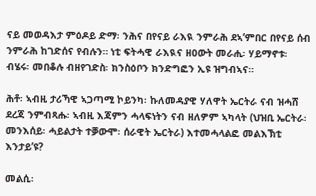ናይ መወዳእታ ምዕዶይ ድማ፡ ንሕና በየናይ ራእዪ ንምራሕ ደኣ’ምበር በየናይ ሰብ ንምራሕ ከገድሰና የብሉን። ነቲ ፍትሓዊ ራእዪና ዘዐውት መራሒ፡ ሃይማኖቱ፡ ብሄሩ፡ መበቆሉ ብዘየገድስ፡ ክንስዕቦን ክንድግፎን ኢዩ ዝግብኣና።

ሕቶ፡ ኣብዚ ታሪኻዊ ኣጋጣሚ ኮይንካ፡ ኩለመዳያዊ ሃለዋት ኤርትራ ናብ ዝሓሸ ደረጃ ንምብጻሑ፡ ኣብዚ እጃምን ሓላፍነትን ናብ ዘለዎም ኣካላት (ህዝቢ ኤርትራ፡ መንእሰይ፡ ሓይልታት ተቓውሞ፡ ሰራዊት ኤርትራ) እተመሓላልፎ መልእኽቲ እንታይ’ዩ?

መልሲ፡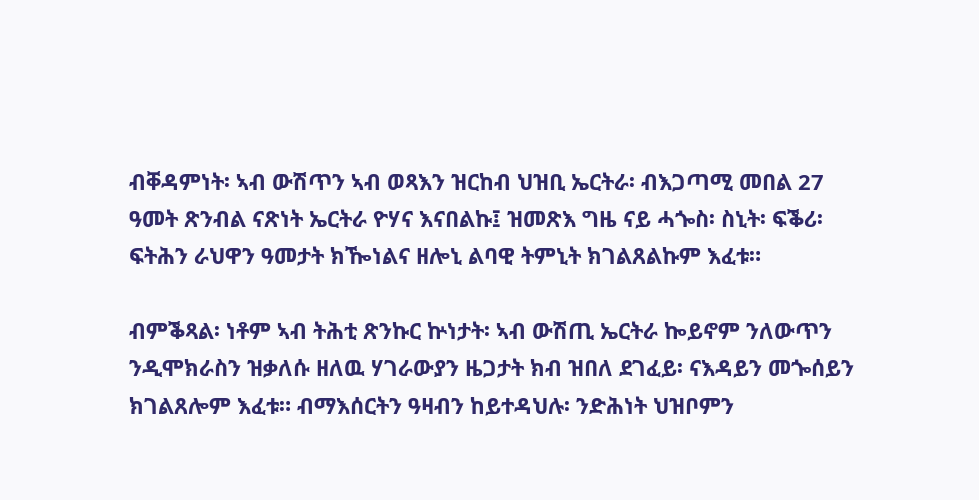ብቐዳምነት፡ ኣብ ውሽጥን ኣብ ወጻእን ዝርከብ ህዝቢ ኤርትራ፡ ብእጋጣሚ መበል 27 ዓመት ጽንብል ናጽነት ኤርትራ ዮሃና እናበልኩ፤ ዝመጽእ ግዜ ናይ ሓጐስ፡ ስኒት፡ ፍቕሪ፡ ፍትሕን ራህዋን ዓመታት ክዀነልና ዘሎኒ ልባዊ ትምኒት ክገልጸልኩም እፈቱ።

ብምቕጻል፡ ነቶም ኣብ ትሕቲ ጽንኩር ኵነታት፡ ኣብ ውሽጢ ኤርትራ ኰይኖም ንለውጥን ንዲሞክራስን ዝቃለሱ ዘለዉ ሃገራውያን ዜጋታት ክብ ዝበለ ደገፈይ፡ ናእዳይን መጐሰይን ክገልጸሎም እፈቱ። ብማእሰርትን ዓዛብን ከይተዳህሉ፡ ንድሕነት ህዝቦምን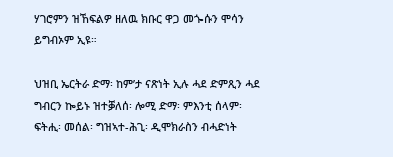ሃገሮምን ዝኸፍልዎ ዘለዉ ክቡር ዋጋ መጐሱን ሞሳን ይግብኦም ኢዩ።

ህዝቢ ኤርትራ ድማ፡ ከም’ታ ናጽነት ኢሉ ሓደ ድምጺን ሓደ ግብርን ኰይኑ ዝተቓለሰ፡ ሎሚ ድማ፡ ምእንቲ ሰላም፡ ፍትሒ፡ መሰል፡ ግዝኣተ-ሕጊ፡ ዲሞክራስን ብሓድነት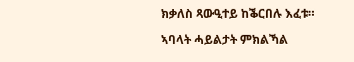ክቃለስ ጻውዒተይ ከቕርበሉ እፈቱ።

ኣባላት ሓይልታት ምክልኻል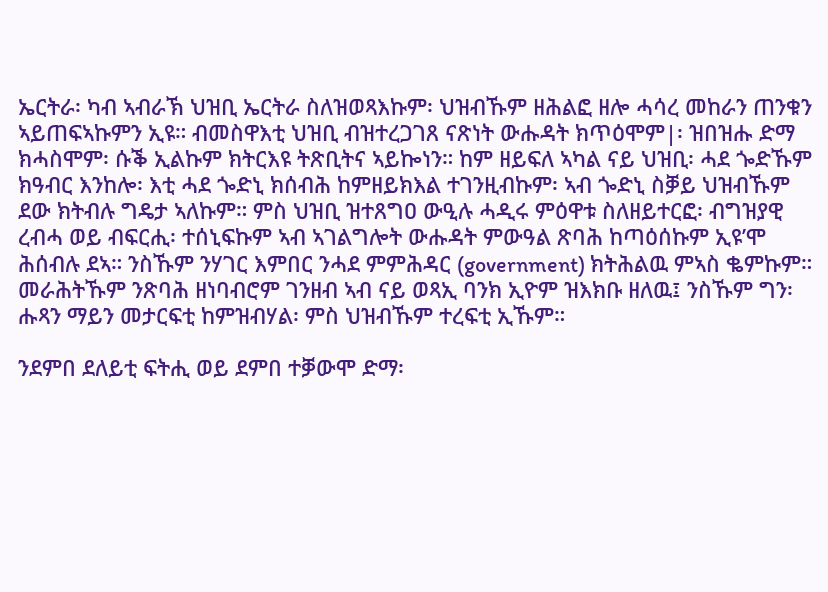ኤርትራ፡ ካብ ኣብራኽ ህዝቢ ኤርትራ ስለዝወጻእኩም፡ ህዝብኹም ዘሕልፎ ዘሎ ሓሳረ መከራን ጠንቁን ኣይጠፍኣኩምን ኢዩ። ብመስዋእቲ ህዝቢ ብዝተረጋገጸ ናጽነት ውሑዳት ክጥዕሞም|፡ ዝበዝሑ ድማ ክሓስሞም፡ ሱቕ ኢልኩም ክትርእዩ ትጽቢትና ኣይኰነን። ከም ዘይፍለ ኣካል ናይ ህዝቢ፡ ሓደ ጐድኹም ክዓብር እንከሎ፡ እቲ ሓደ ጐድኒ ክሰብሕ ከምዘይክእል ተገንዚብኩም፡ ኣብ ጐድኒ ስቓይ ህዝብኹም ደው ክትብሉ ግዴታ ኣለኩም። ምስ ህዝቢ ዝተጸግዐ ውዒሉ ሓዲሩ ምዕዋቱ ስለዘይተርፎ፡ ብግዝያዊ ረብሓ ወይ ብፍርሒ፡ ተሰኒፍኩም ኣብ ኣገልግሎት ውሑዳት ምውዓል ጽባሕ ከጣዕሰኩም ኢዩ’ሞ ሕሰብሉ ደኣ። ንስኹም ንሃገር እምበር ንሓደ ምምሕዳር (government) ክትሕልዉ ምኣስ ቈምኩም። መራሕትኹም ንጽባሕ ዘነባብሮም ገንዘብ ኣብ ናይ ወጻኢ ባንክ ኢዮም ዝእክቡ ዘለዉ፤ ንስኹም ግን፡ ሑጻን ማይን መታርፍቲ ከምዝብሃል፡ ምስ ህዝብኹም ተረፍቲ ኢኹም።

ንደምበ ደለይቲ ፍትሒ ወይ ደምበ ተቓውሞ ድማ፡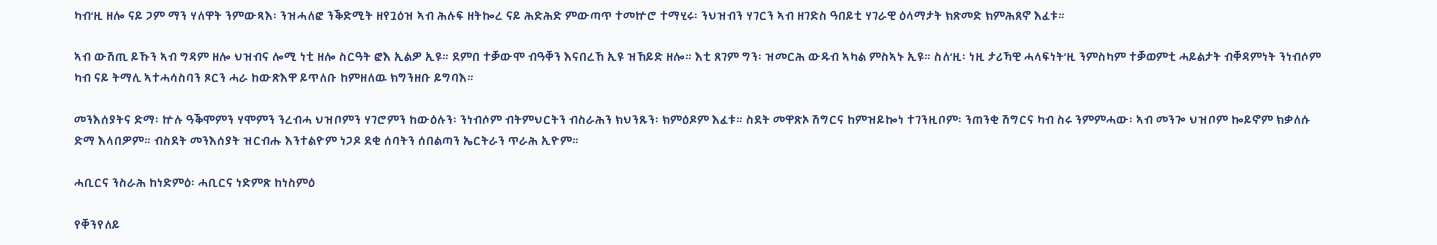ካብ’ዚ ዘሎ ናይ ጋም ማን ሃለዋት ንምውጻእ፡ ንዝሓለፎ ንቕድሚት ዘየጓዕዝ ኣብ ሕሉፍ ዘትኰረ ናይ ሕድሕድ ምውጣጥ ተመኵሮ ተማሂሩ፡ ንህዝብን ሃገርን ኣብ ዘገድስ ዓበይቲ ሃገራዊ ዕላማታት ክጽመድ ክምሕጸኖ እፈቱ።

ኣብ ውሽጢ ይኹን ኣብ ግዳም ዘሎ ህዝብና ሎሚ ነቲ ዘሎ ስርዓት ፎእ ኢልዎ ኢዩ። ደምበ ተቓውሞ ብዓቐን እናበረኸ ኢዩ ዝኸይድ ዘሎ። እቲ ጸገም ግን፡ ዝመርሕ ውዱብ ኣካል ምስኣኑ ኢዩ። ስለ’ዚ፡ ነዚ ታሪኻዊ ሓላፍነት’ዚ ንምስካም ተቓወምቲ ሓይልታት ብቐዳምነት ንነብሶም ካብ ናይ ትማሊ ኣተሓሳስባን ጾርን ሓራ ከውጽእዋ ይጥለቡ ከምዘለዉ ክግንዘቡ ይግባእ።

መንእሰያትና ድማ፡ ኵሉ ዓቕሞምን ሃሞምን ንረብሓ ህዝቦምን ሃገሮምን ከውዕሉን፡ ንነብሶም ብትምህርትን ብስራሕን ክህንጹን፡ ክምዕዶም እፈቱ። ስደት መዋጽኦ ሽግርና ከምዝይኰነ ተገንዚቦም፡ ንጠንቂ ሽግርና ካብ ስሩ ንምምሓው፡ ኣብ መንጐ ህዝቦም ኰይኖም ክቃለሱ ድማ እላበዎም። ብስደት መንእሰያት ዝርብሑ እንተልዮም ነጋዶ ደቂ ሰባትን ሰበልጣን ኤርትራን ጥራሕ ኢዮም።

ሓቢርና ንስራሕ ከነድምዕ፡ ሓቢርና ነድምጽ ከነስምዕ

የቐንየለይ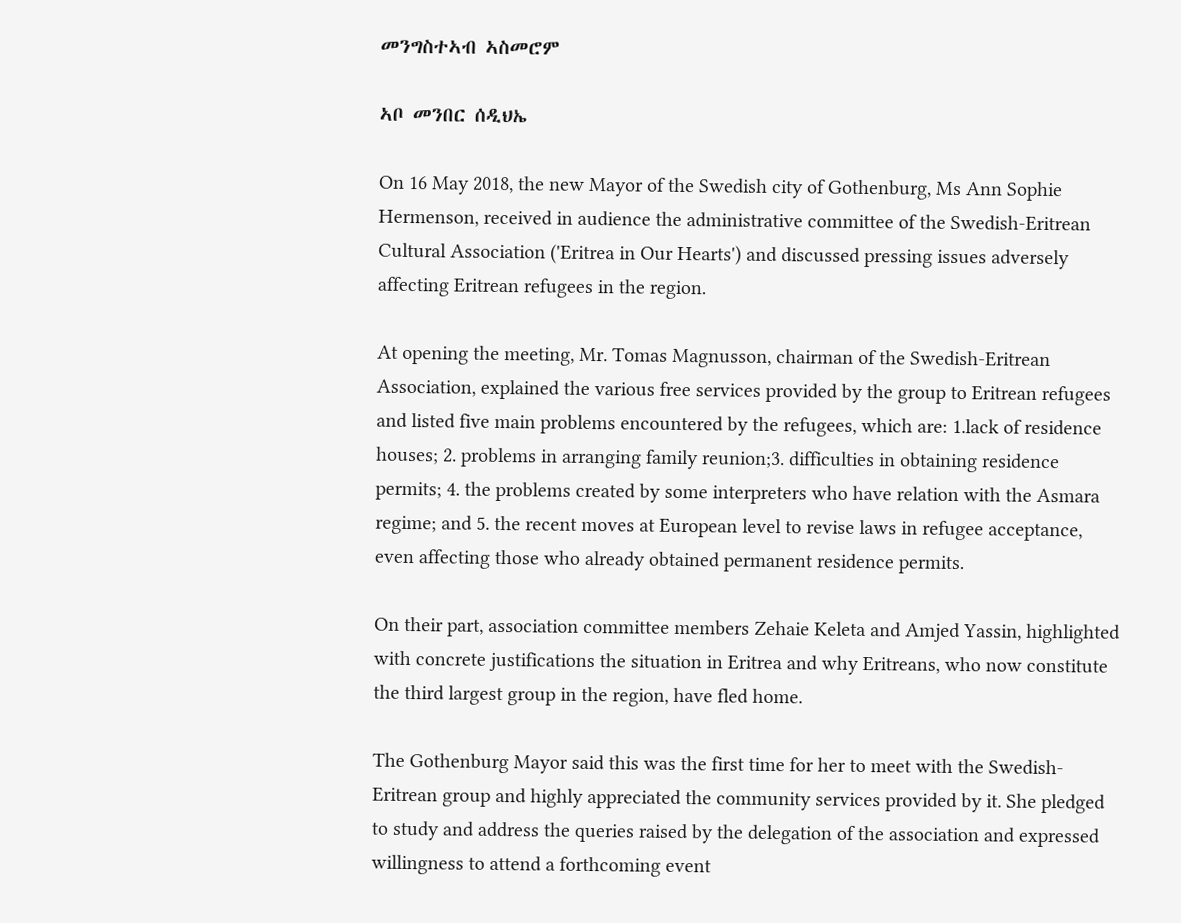መንግስተኣብ ኣስመሮም

ኣቦ መንበር ሰዲህኤ

On 16 May 2018, the new Mayor of the Swedish city of Gothenburg, Ms Ann Sophie Hermenson, received in audience the administrative committee of the Swedish-Eritrean Cultural Association ('Eritrea in Our Hearts') and discussed pressing issues adversely affecting Eritrean refugees in the region.

At opening the meeting, Mr. Tomas Magnusson, chairman of the Swedish-Eritrean Association, explained the various free services provided by the group to Eritrean refugees and listed five main problems encountered by the refugees, which are: 1.lack of residence houses; 2. problems in arranging family reunion;3. difficulties in obtaining residence permits; 4. the problems created by some interpreters who have relation with the Asmara regime; and 5. the recent moves at European level to revise laws in refugee acceptance, even affecting those who already obtained permanent residence permits.

On their part, association committee members Zehaie Keleta and Amjed Yassin, highlighted with concrete justifications the situation in Eritrea and why Eritreans, who now constitute the third largest group in the region, have fled home.

The Gothenburg Mayor said this was the first time for her to meet with the Swedish-Eritrean group and highly appreciated the community services provided by it. She pledged to study and address the queries raised by the delegation of the association and expressed willingness to attend a forthcoming event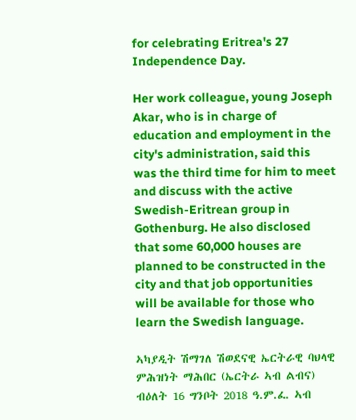for celebrating Eritrea's 27 Independence Day.

Her work colleague, young Joseph Akar, who is in charge of education and employment in the city's administration, said this was the third time for him to meet and discuss with the active Swedish-Eritrean group in Gothenburg. He also disclosed that some 60,000 houses are planned to be constructed in the city and that job opportunities will be available for those who learn the Swedish language.

ኣካያዲት ሽማገለ ሽወደናዊ ኤርትራዊ ባህላዊ ምሕዝነት ማሕበር (ኤርትራ ኣብ ልብና) ብዕለት 16 ግንቦት 2018 ዓ.ም.ፈ. ኣብ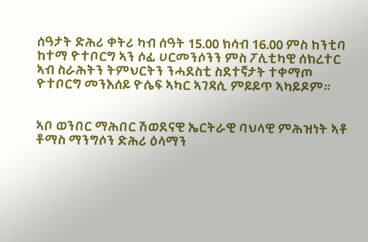ሰዓታት ድሕሪ ቀትሪ ካብ ሰዓት 15.00 ክሳብ 16.00 ምስ ከንቲባ ከተማ ዮተቦርግ ኣን ሶፊ ሀርመንሶንን ምስ ፖሊቲካዊ ሰክረተር ኣብ ስራሕትን ትምህርትን ንሓደስቲ ስደተኛታት ተቀማጦ ዮተቦርግ መንእሰይ ዮሴፍ ኣካር ኣገዳሲ ምይይጥ ኣካይዶም።


ኣቦ ወንበር ማሕበር ሽወደናዊ ኤርትራዊ ባህላዊ ምሕዝነት ኣቶ ቶማስ ማንግሶን ድሕሪ ዕላማን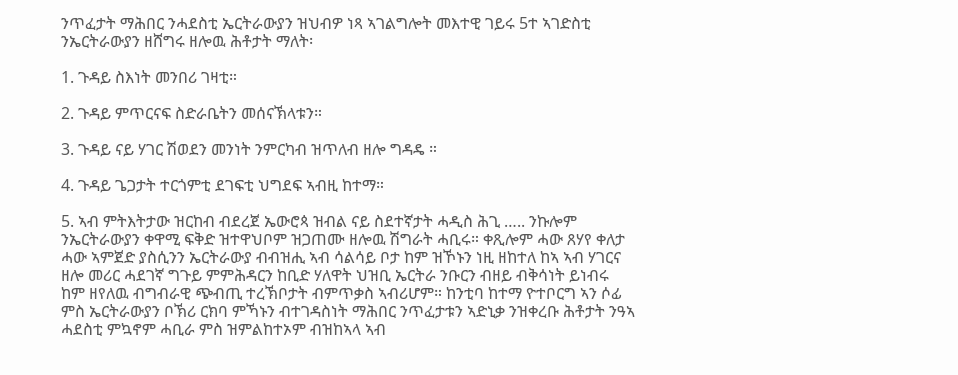ንጥፈታት ማሕበር ንሓደስቲ ኤርትራውያን ዝህብዎ ነጻ ኣገልግሎት መእተዊ ገይሩ 5ተ ኣገድስቲ ንኤርትራውያን ዘሸግሩ ዘሎዉ ሕቶታት ማለት፡

1. ጉዳይ ስእነት መንበሪ ገዛቲ።

2. ጉዳይ ምጥርናፍ ስድራቤትን መሰናኽላቱን።

3. ጉዳይ ናይ ሃገር ሽወደን መንነት ንምርካብ ዝጥለብ ዘሎ ግዳዴ ።

4. ጉዳይ ጌጋታት ተርጎምቲ ደገፍቲ ህግደፍ ኣብዚ ከተማ።

5. ኣብ ምትእትታው ዝርከብ ብደረጀ ኤውሮጳ ዝብል ናይ ስደተኛታት ሓዲስ ሕጊ ….. ንኩሎም ንኤርትራውያን ቀዋሚ ፍቅድ ዝተዋህቦም ዝጋጠሙ ዘሎዉ ሽግራት ሓቢሩ። ቀጺሎም ሓው ጸሃየ ቀለታ ሓው ኣምጀድ ያስሲንን ኤርትራውያ ብብዝሒ ኣብ ሳልሳይ ቦታ ከም ዝኾኑን ነዚ ዘከተለ ከኣ ኣብ ሃገርና ዘሎ መሪር ሓደገኛ ግጉይ ምምሕዳርን ከቢድ ሃለዋት ህዝቢ ኤርትራ ንቡርን ብዘይ ብቅሳነት ይነብሩ ከም ዘየለዉ ብግብራዊ ጭብጢ ተረኽቦታት ብምጥቃስ ኣብሪሆም። ከንቲባ ከተማ ዮተቦርግ ኣን ሶፊ ምስ ኤርትራውያን ቦኽሪ ርክባ ምኻኑን ብተገዳስነት ማሕበር ንጥፈታቱን ኣድኒቃ ንዝቀረቡ ሕቶታት ንዓኣ ሓደስቲ ምኳኖም ሓቢራ ምስ ዝምልከተኦም ብዝከኣላ ኣብ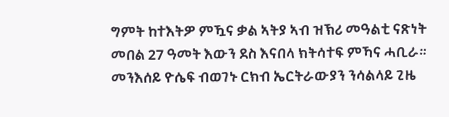ግምት ከተእትዎ ምዃና ቃል ኣትያ ኣብ ዝኽሪ መዓልቲ ናጽነት መበል 27 ዓመት እውን ደስ እናበላ ክትሳተፍ ምኻና ሓቢራ። መንእሰይ ዮሴፍ ብወገኑ ርክብ ኤርትራውያን ንሳልላይ ጊዜ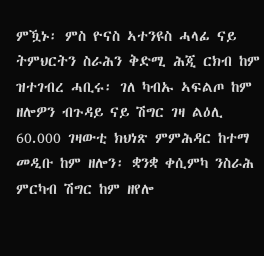ምዃኑ፡ ምስ ዮናስ ኣተንዩስ ሓላፊ ናይ ትምህርትን ስራሕን ቅድሚ ሕጂ ርክብ ከም ዝተገብረ ሓቢሩ፡ ገለ ካብኡ ኣፍልጦ ከም ዘሎዎን ብጉዳይ ናይ ሽግር ገዛ ልዕሊ 60.000 ገዛውቲ ክህነጽ ምምሕዳር ከተማ መዲቡ ከም ዘሎን፡ ቋንቋ ቀሲምካ ንስራሕ ምርካብ ሽግር ከም ዘየሎ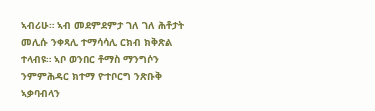ኣብሪሁ። ኣብ መደምደምታ ገለ ገለ ሕቶታት መሊሱ ንቀጻሊ ተማሳሳሊ ርክብ ክቅጽል ተላብዩ። ኣቦ ወንበር ቶማስ ማንግሶን ንምምሕዳር ክተማ ዮተቦርግ ንጽቡቅ ኣቃባብላን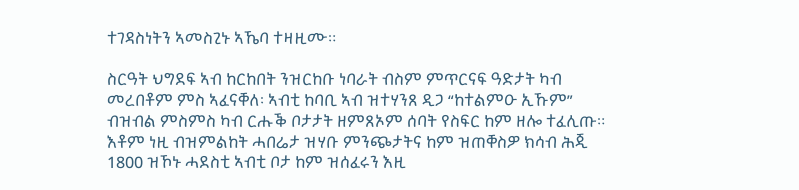ተገዳስነትን ኣመስጊኑ ኣኼባ ተዛዚሙ።

ስርዓት ህግደፍ ኣብ ከርከበት ንዝርከቡ ነባራት ብስም ምጥርናፍ ዓድታት ካብ መረበቶም ምስ ኣፈናቐለ፡ ኣብቲ ከባቢ ኣብ ዝተሃንጸ ዲጋ “ከተልምዑ ኢኹም” ብዝብል ምስምስ ካብ ርሑቕ ቦታታት ዘምጸኦም ሰባት የስፍር ከም ዘሎ ተፈሊጡ። እቶም ነዚ ብዝምልከት ሓበሬታ ዝሃቡ ምንጭታትና ከም ዝጠቐስዎ ክሳብ ሕጂ 1800 ዝኾኑ ሓደስቲ ኣብቲ ቦታ ከም ዝሰፈሩን እዚ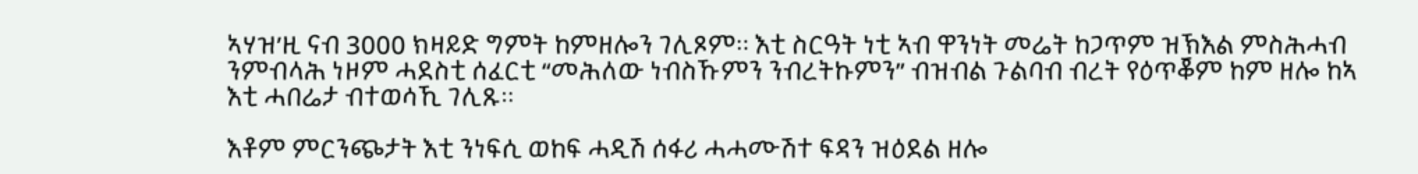ኣሃዝ’ዚ ናብ 3000 ክዛይድ ግምት ከምዘሎን ገሊጾም። እቲ ስርዓት ነቲ ኣብ ዋንነት መሬት ከጋጥም ዝኽእል ምስሕሓብ ንምብላሕ ነዞም ሓደስቲ ሰፈርቲ “መሕለው ነብስኹምን ንብረትኩምን” ብዝብል ጉልባብ ብረት የዕጥቖም ከም ዘሎ ከኣ እቲ ሓበሬታ ብተወሳኺ ገሊጹ።

እቶም ምርንጭታት እቲ ንነፍሲ ወከፍ ሓዲሽ ሰፋሪ ሓሓሙሽተ ፍዳን ዝዕደል ዘሎ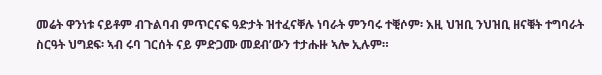መሬት ዋንነቱ ናይቶም ብጉልባብ ምጥርናፍ ዓድታት ዝተፈናቐሉ ነባራት ምንባሩ ተቒሶም፡ እዚ ህዝቢ ንህዝቢ ዘናቑት ተግባራት ስርዓት ህግደፍ፡ ኣብ ሩባ ገርሰት ናይ ምድጋሙ መደብ’ውን ተታሑዙ ኣሎ ኢሉም።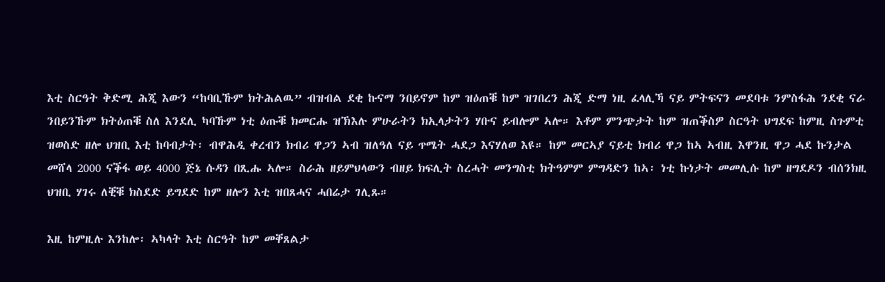እቲ ስርዓት ቅድሚ ሕጂ እውን “ከባቢኹም ክትሕልዉ” ብዝብል ደቂ ኩናማ ንበይኖም ከም ዝዕጠቑ ከም ዝገበረን ሕጂ ድማ ነዚ ፈላሊኻ ናይ ምትፍናን መደባቱ ንምስፋሕ ንደቂ ናራ ንበይንኹም ክትዕጠቑ ስለ እንደሊ ካባኹም ነቲ ዕጡቑ ክመርሑ ዝኽእሉ ምሁራትን ክኢላታትን ሃቡና ይብሎም ኣሎ። እቶም ምንጭታት ከም ዝጠቕስዎ ስርዓት ህግደፍ ከምዚ ስጉምቲ ዝወስድ ዘሎ ህዝቢ እቲ ከባብታት፡ ብዋሕዲ ቀረብን ክብሪ ዋጋን ኣብ ዝለዓለ ናይ ጥሜት ሓደጋ እናሃለወ እዩ። ከም መርኣያ ናይቲ ክብሪ ዋጋ ከኣ ኣብዚ እዋንዚ ዋጋ ሓደ ኩንታል መሸላ 2000 ናቕፋ ወይ 4000 ጅኔ ሱዳን በጺሑ ኣሎ። ስራሕ ዘይምህላውን ብዘይ ክፍሊት ስረሓት መንግስቲ ክትዓምም ምግዳድን ከኣ፡ ነቲ ኩነታት መመሊሱ ከም ዘግደዶን ብሰንክዚ ህዝቢ ሃገሩ ለቒቑ ክስደድ ይግደድ ከም ዘሎን እቲ ዝበጸሓና ሓበሬታ ገሊጹ።

እዚ ከምዚሉ እንከሎ፡ ኣካላት እቲ ስርዓት ከም መቐጸልታ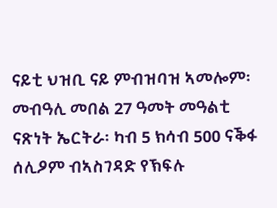ናይቲ ህዝቢ ናይ ምብዝባዝ ኣመሎም፡ መብዓሊ መበል 27 ዓመት መዓልቲ ናጽነት ኤርትራ፡ ካብ 5 ክሳብ 500 ናቕፋ ሰሊዖም ብኣስገዳድ የኽፍሉ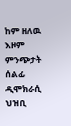ከም ዘለዉ እዞም ምንጭታት ሰልፊ ዲሞክራሲ ህዝቢ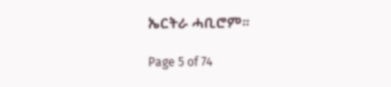ኤርትራ ሓቢሮም።

Page 5 of 74